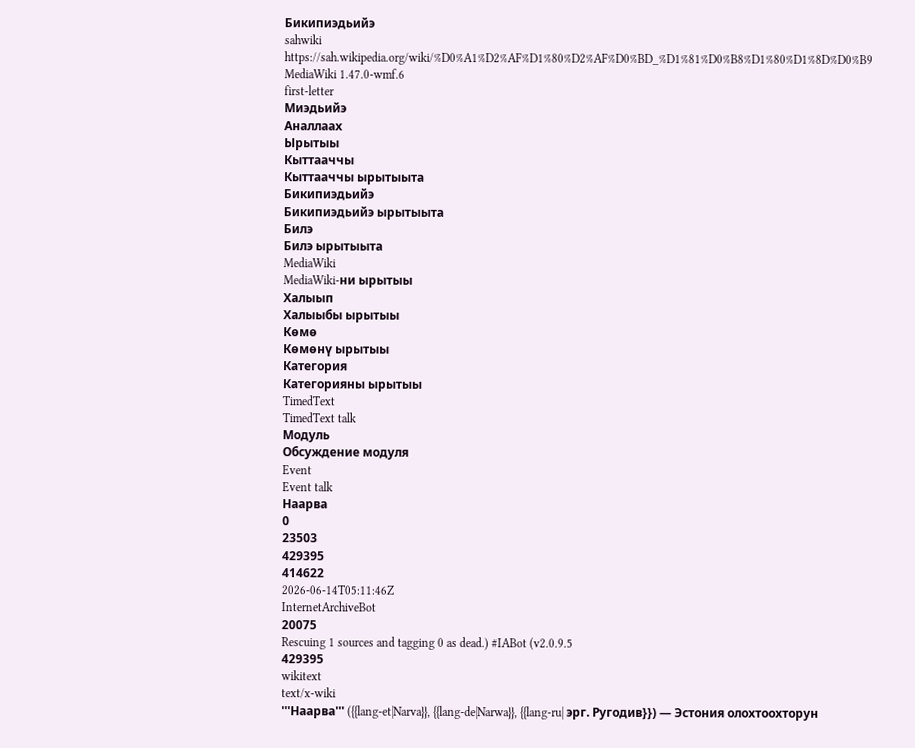Бикипиэдьийэ
sahwiki
https://sah.wikipedia.org/wiki/%D0%A1%D2%AF%D1%80%D2%AF%D0%BD_%D1%81%D0%B8%D1%80%D1%8D%D0%B9
MediaWiki 1.47.0-wmf.6
first-letter
Миэдьийэ
Аналлаах
Ырытыы
Кыттааччы
Кыттааччы ырытыыта
Бикипиэдьийэ
Бикипиэдьийэ ырытыыта
Билэ
Билэ ырытыыта
MediaWiki
MediaWiki-ни ырытыы
Халыып
Халыыбы ырытыы
Көмө
Көмөнү ырытыы
Категория
Категорияны ырытыы
TimedText
TimedText talk
Модуль
Обсуждение модуля
Event
Event talk
Наарва
0
23503
429395
414622
2026-06-14T05:11:46Z
InternetArchiveBot
20075
Rescuing 1 sources and tagging 0 as dead.) #IABot (v2.0.9.5
429395
wikitext
text/x-wiki
'''Наарва''' ({{lang-et|Narva}}, {{lang-de|Narwa}}, {{lang-ru| эрг. Ругодив}}) — Эстония олохтоохторун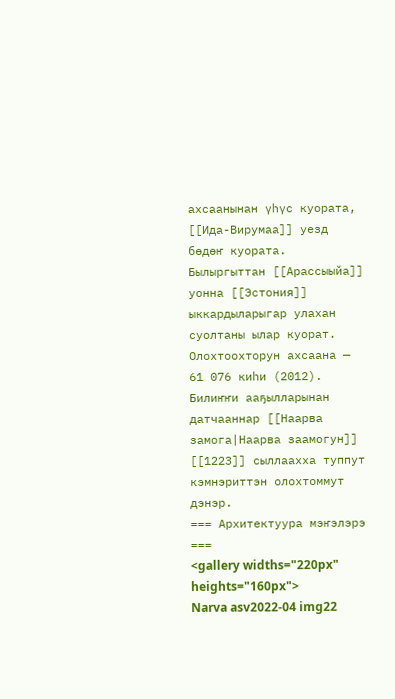ахсаанынан үһүс куората, [[Ида-Вирумаа]] уезд бөдөҥ куората. Былыргыттан [[Арассыыйа]] уонна [[Эстония]] ыккардыларыгар улахан суолтаны ылар куорат.
Олохтоохторун ахсаана — 61 076 киһи (2012).
Билиҥҥи ааҕылларынан датчааннар [[Наарва замога|Наарва заамогун]] [[1223]] сыллаахха туппут кэмнэриттэн олохтоммут дэнэр.
=== Архитектуура мэҥэлэрэ ===
<gallery widths="220px" heights="160px">
Narva asv2022-04 img22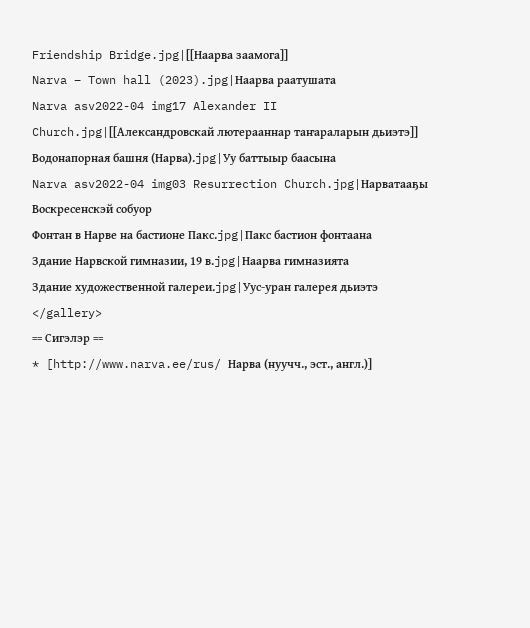Friendship Bridge.jpg|[[Наарва заамога]]
Narva – Town hall (2023).jpg|Наарва раатушата
Narva asv2022-04 img17 Alexander II Church.jpg|[[Александровскай лютерааннар таҥараларын дьиэтэ]]
Водонапорная башня (Нарва).jpg|Уу баттыыр баасына
Narva asv2022-04 img03 Resurrection Church.jpg|Нарватааҕы Воскресенскэй собуор
Фонтан в Нарве на бастионе Пакс.jpg|Пакс бастион фонтаана
Здание Нарвской гимназии, 19 в.jpg|Наарва гимназията
Здание художественной галереи.jpg|Уус-уран галерея дьиэтэ
</gallery>
== Сигэлэр ==
* [http://www.narva.ee/rus/ Нарва (нуучч., эст., англ.)]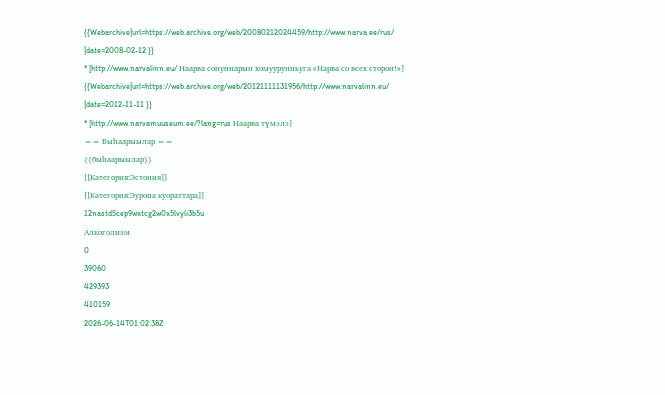{{Webarchive|url=https://web.archive.org/web/20080212024459/http://www.narva.ee/rus/ |date=2008-02-12 }}
* [http://www.narvalinn.eu/ Наарва сонуннарын хомуурунньуга «Нарва со всех сторон!»] {{Webarchive|url=https://web.archive.org/web/20121111131956/http://www.narvalinn.eu/ |date=2012-11-11 }}
* [http://www.narvamuuseum.ee/?lang=rus Наарва түмэлэ]
== Быһаарыылар ==
{{быһаарыылар}}
[[Категория:Эстония]]
[[Категория:Эуропа куораттара]]
12nastd5cep9wxtcg2w0x5lvyli3b5u
Алкоголизм
0
39060
429393
410159
2026-06-14T01:02:38Z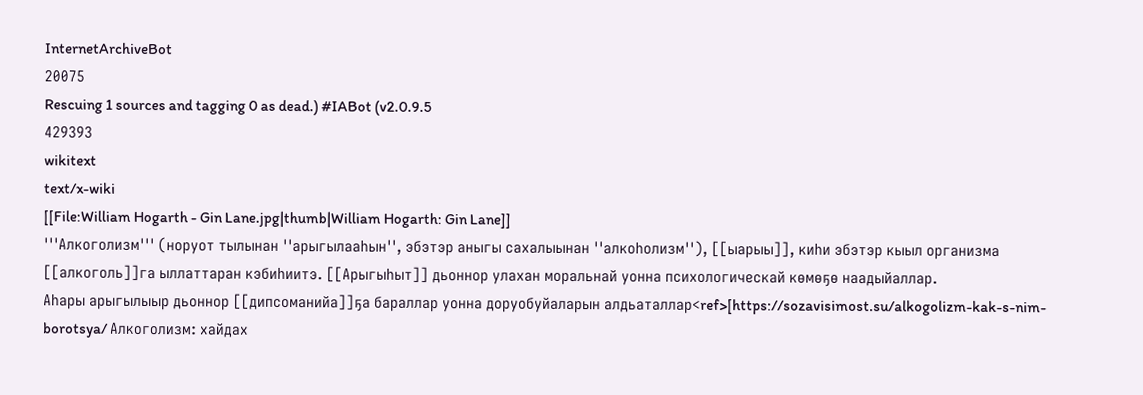InternetArchiveBot
20075
Rescuing 1 sources and tagging 0 as dead.) #IABot (v2.0.9.5
429393
wikitext
text/x-wiki
[[File:William Hogarth - Gin Lane.jpg|thumb|William Hogarth: Gin Lane]]
'''Алкоголизм''' (норуот тылынан ''арыгылааһын'', эбэтэр аныгы сахалыынан ''алкоһолизм''), [[ыарыы]], киһи эбэтэр кыыл организма [[алкоголь]]га ыллаттаран кэбиһиитэ. [[Арыгыһыт]] дьоннор улахан моральнай уонна психологическай көмөҕө наадыйаллар.
Аһары арыгылыыр дьоннор [[дипсоманийа]]ҕа бараллар уонна доруобуйаларын алдьаталлар<ref>[https://sozavisimost.su/alkogolizm-kak-s-nim-borotsya/ Алкоголизм: хайдах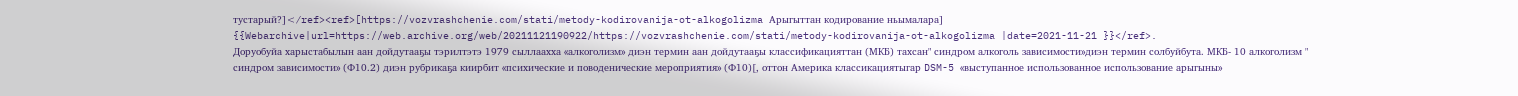тустарый?]</ref><ref>[https://vozvrashchenie.com/stati/metody-kodirovanija-ot-alkogolizma Арыгыттан кодирование ньымалара] {{Webarchive|url=https://web.archive.org/web/20211121190922/https://vozvrashchenie.com/stati/metody-kodirovanija-ot-alkogolizma |date=2021-11-21 }}</ref>.
Доруобуйа харыстабылын аан дойдутааҕы тэрилтэтэ 1979 сыллаахха «алкоголизм» диэн термин аан дойдутааҕы классификацияттан (МКБ) тахсан" синдром алкоголь зависимости»диэн термин солбуйбута. МКБ- 10 алкоголизм " синдром зависимости» (Ф10.2) диэн рубрикаҕа киирбит «психические и поводенические мероприятия» (Ф10)[, оттон Америка классикациятыгар DSM-5 «выступанное использованное использование арыгыны»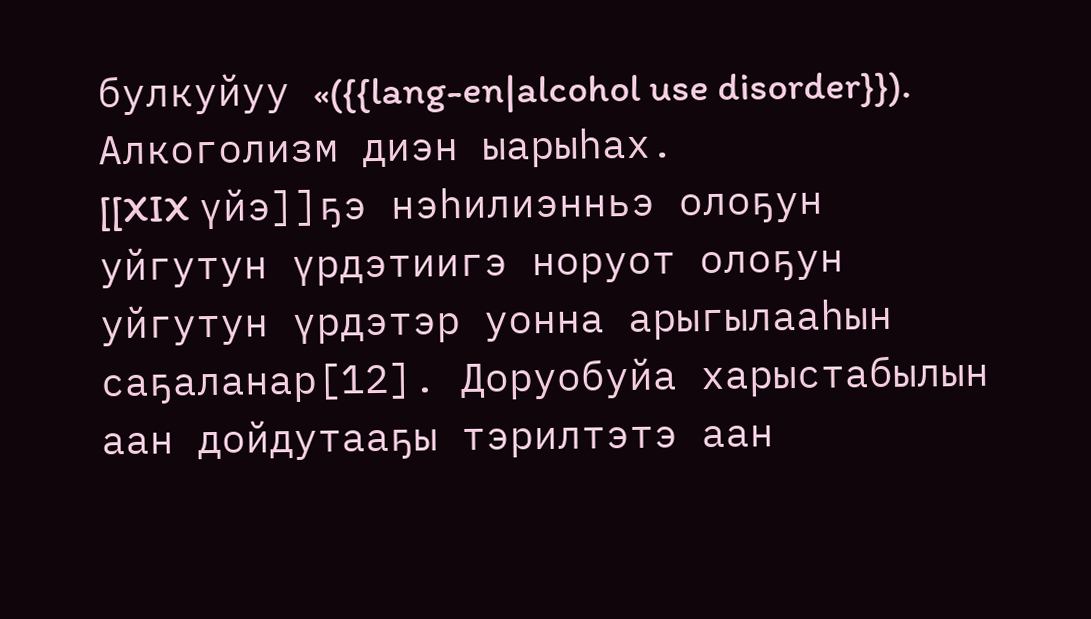булкуйуу «({{lang-en|alcohol use disorder}}).
Алкоголизм диэн ыарыһах.
[[XIX үйэ]]ҕэ нэһилиэнньэ олоҕун уйгутун үрдэтиигэ норуот олоҕун уйгутун үрдэтэр уонна арыгылааһын саҕаланар[12]. Доруобуйа харыстабылын аан дойдутааҕы тэрилтэтэ аан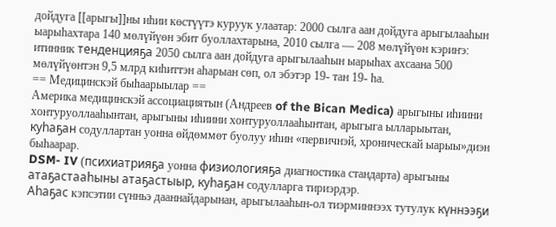дойдуга [[арыгы]]ны иһии көстүүтэ куруук улаатар: 2000 сылга аан дойдуга арыгылааһын ыарыһахтара 140 мөлүйүөн эбит буоллахтарына, 2010 сылга — 208 мөлүйүөн кэриҥэ: итинник тенденцияҕа 2050 сылга аан дойдуга арыгылааһын ыарыһах ахсаана 500 мөлүйүөнтэн 9,5 млрд киһиттэн аһарыан сөп, ол эбэтэр 19- тан 19- һа.
== Медицинскэй быһаарыылар ==
Америка медицинскэй ассоциациятын (Андреев of the Bican Medica) арыгыны иһиини хонтуруоллааһынтан, арыгыны иһиини хонтуруоллааһынтан, арыгыга ылларыытан, куһаҕан содуллартан уонна өйдөммөт буолуу иһин «первичнэй, хроническай ыарыы»диэн быһаарар.
DSM- IV (психиатрияҕа уонна физиологияҕа диагностика стандарта) арыгыны атаҕастааһыны атаҕастыыр, куһаҕан содулларга тириэрдэр.
Аһаҕас кэпсэтии сүнньэ дааннайдарынан, арыгылааһын-ол тиэрминнээх тутулук күннээҕи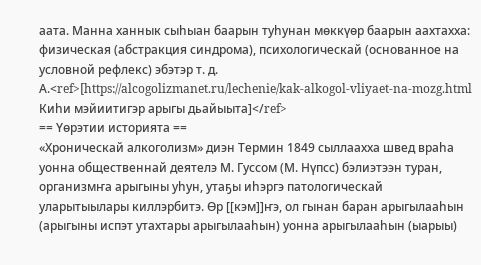аата. Манна ханнык сыһыан баарын туһунан мөккүөр баарын аахтахха: физическая (абстракция синдрома), психологическай (основанное на условной рефлекс) эбэтэр т. д. А.<ref>[https://alcogolizmanet.ru/lechenie/kak-alkogol-vliyaet-na-mozg.html Киһи мэйиитигэр арыгы дьайыыта]</ref>
== Үөрэтии историята ==
«Хроническай алкоголизм» диэн Термин 1849 сыллаахха швед враһа уонна общественнай деятелэ М. Гуссом (М. Hүпсс) бэлиэтээн туран, организмҥа арыгыны уһун, утаҕы иһэргэ патологическай уларытыылары киллэрбитэ. Өр [[кэм]]ҥэ, ол гынан баран арыгылааһын (арыгыны испэт утахтары арыгылааһын) уонна арыгылааһын (ыарыы)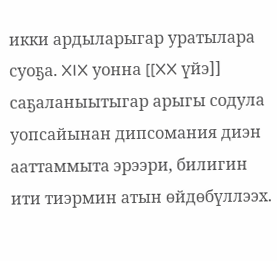икки ардыларыгар уратылара суоҕа. XIX уонна [[XX үйэ]] саҕаланыытыгар арыгы содула уопсайынан дипсомания диэн ааттаммыта эрээри, билигин ити тиэрмин атын өйдөбүллээх.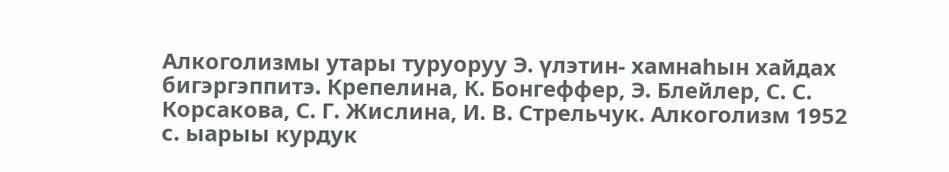Алкоголизмы утары туруоруу Э. үлэтин- хамнаһын хайдах бигэргэппитэ. Крепелина, К. Бонгеффер, Э. Блейлер, С. С. Корсакова, С. Г. Жислина, И. В. Стрельчук. Алкоголизм 1952 с. ыарыы курдук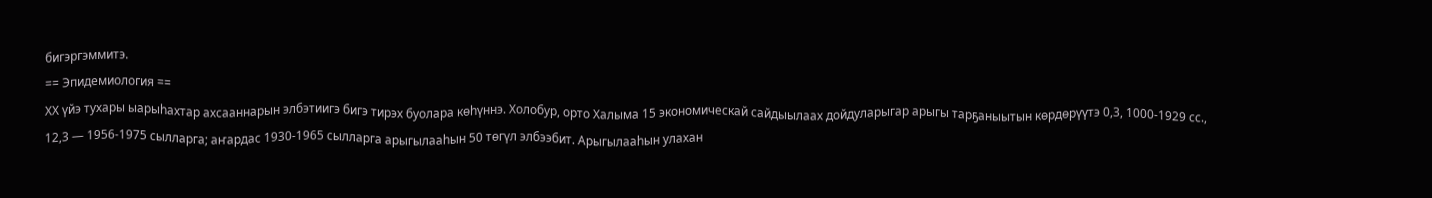бигэргэммитэ.
== Эпидемиология ==
ХХ үйэ тухары ыарыһахтар ахсааннарын элбэтиигэ бигэ тирэх буолара көһүннэ. Холобур, орто Халыма 15 экономическай сайдыылаах дойдуларыгар арыгы тарҕаныытын көрдөрүүтэ 0,3, 1000-1929 сс., 12,3 — 1956-1975 сылларга; аҥардас 1930-1965 сылларга арыгылааһын 50 төгүл элбээбит. Арыгылааһын улахан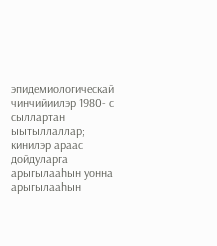эпидемиологическай чинчийиилэр 1980- с сыллартан ыытыллаллар; кинилэр араас дойдуларга арыгылааһын уонна арыгылааһын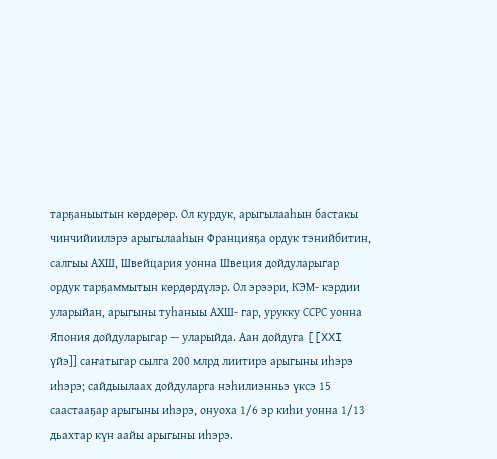тарҕаныытын көрдөрөр. Ол курдук, арыгылааһын бастакы чинчийиилэрэ арыгылааһын Францияҕа ордук тэнийбитин, салгыы АХШ, Швейцария уонна Швеция дойдуларыгар ордук тарҕаммытын көрдөрдүлэр. Ол эрээри, КЭМ- кэрдии уларыйан, арыгыны туһаныы АХШ- гар, урукку ССРС уонна Япония дойдуларыгар — уларыйда. Аан дойдуга [[XXI үйэ]] саҥатыгар сылга 200 млрд лиитирэ арыгыны иһэрэ иһэрэ; сайдыылаах дойдуларга нэһилиэнньэ үксэ 15 саастааҕар арыгыны иһэрэ, онуоха 1/6 эр киһи уонна 1/13 дьахтар күн аайы арыгыны иһэрэ.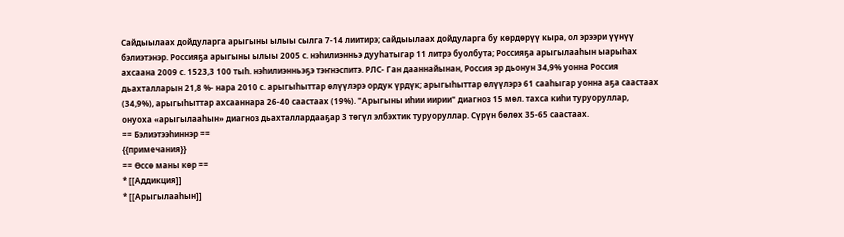Сайдыылаах дойдуларга арыгыны ылыы сылга 7-14 лиитирэ; сайдыылаах дойдуларга бу көрдөрүү кыра, ол эрээри үүнүү бэлиэтэнэр. Россияҕа арыгыны ылыы 2005 с. нэһилиэнньэ дууһатыгар 11 литрэ буолбута; Россияҕа арыгылааһын ыарыһах ахсаана 2009 с. 1523,3 100 тыһ. нэһилиэнньэҕэ тэҥнэспитэ. РЛС- Ган дааннайынан, Россия эр дьонун 34,9% уонна Россия дьахталларын 21,8 %- нара 2010 с. арыгыһыттар өлүүлэрэ ордук үрдүк; арыгыһыттар өлүүлэрэ 61 сааһыгар уонна аҕа саастаах (34,9%), арыгыһыттар ахсааннара 26-40 саастаах (19%). "Арыгыны иһии иирии" диагноз 15 мөл. тахса киһи туруоруллар, онуоха «арыгылааһын» диагноз дьахталлардааҕар 3 төгүл элбэхтик туруоруллар. Сүрүн бөлөх 35-65 саастаах.
== Бэлиэтээһиннэр ==
{{примечания}}
== Өссө маны көр ==
* [[Аддикция]]
* [[Арыгылааһын]]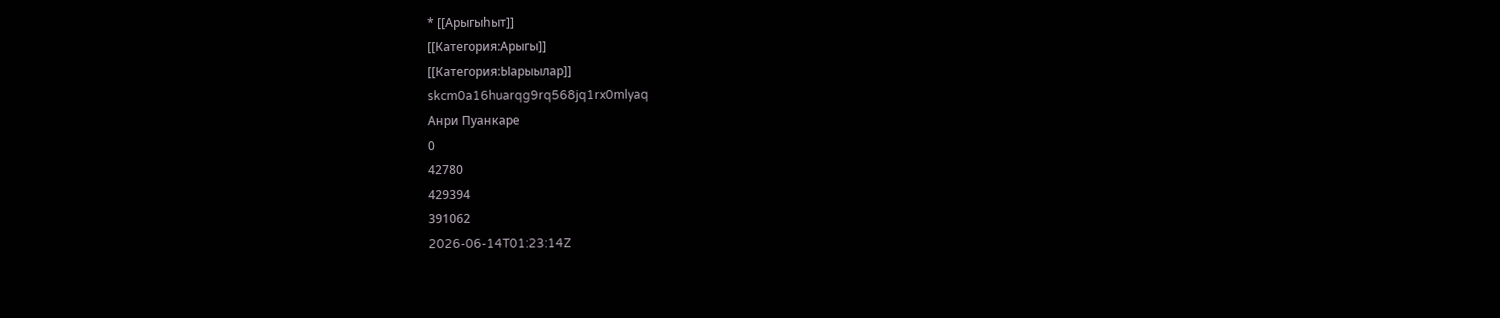* [[Арыгыһыт]]
[[Категория:Арыгы]]
[[Категория:Ыарыылар]]
skcm0a16huarqg9rq568jq1rx0mlyaq
Анри Пуанкаре
0
42780
429394
391062
2026-06-14T01:23:14Z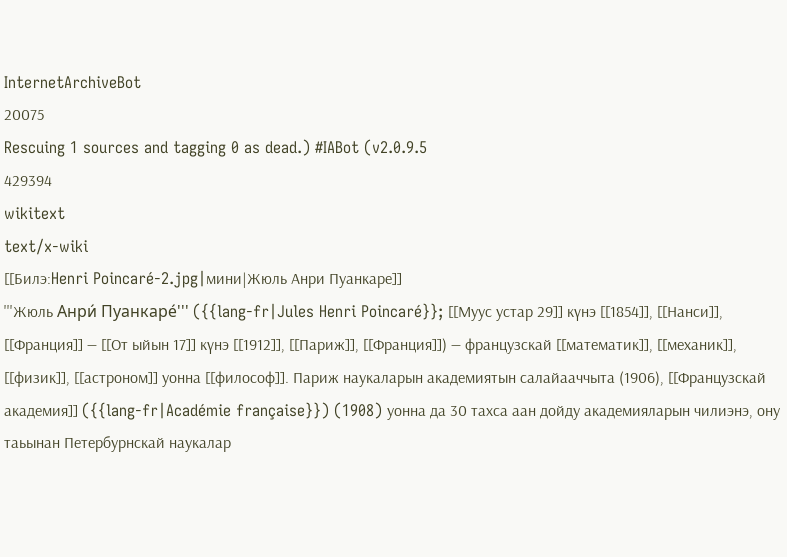InternetArchiveBot
20075
Rescuing 1 sources and tagging 0 as dead.) #IABot (v2.0.9.5
429394
wikitext
text/x-wiki
[[Билэ:Henri Poincaré-2.jpg|мини|Жюль Анри Пуанкаре]]
'''Жюль Анри́ Пуанкаре́''' ({{lang-fr|Jules Henri Poincaré}}; [[Муус устар 29]] күнэ [[1854]], [[Нанси]], [[Франция]] — [[От ыйын 17]] күнэ [[1912]], [[Париж]], [[Франция]]) — французскай [[математик]], [[механик]], [[физик]], [[астроном]] уонна [[философ]]. Париж наукаларын академиятын салайааччыта (1906), [[Французскай академия]] ({{lang-fr|Académie française}}) (1908) уонна да 30 тахса аан дойду академияларын чилиэнэ, ону таьынан Петербурнскай наукалар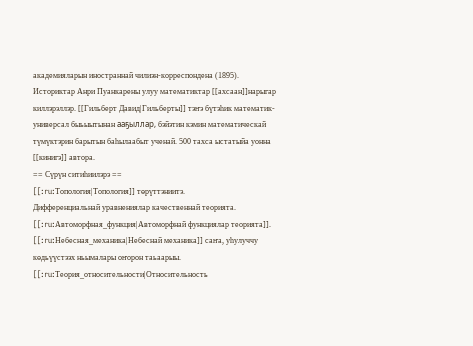академияларын иностраннай чилиэн-корреспондена (1895).
Историктар Анри Пуанкарены улуу математиктар [[ахсаан]]нарыгар киллэрэллэр. [[Гильберт Давид|Гильберты]] тэҥэ бүтэһик математик-универсал быьыытынан ааҕыллар, бэйэтин кэмин математическай түмүктэрин барытын баһылаабыт ученай. 500 тахса ыстатыйа уонна [[кинигэ]] автора.
== Сүрүн ситиһиилэрэ ==
[[:ru:Топология|Топология]] төрүттэниитэ.
Дифференциальнай уравнениялар качественнай теорията.
[[:ru:Автоморфная_функция|Автоморфнай функциялар теорията]].
[[:ru:Небесная_механика|Небеснай механика]] саҥа, уһулуччу көдьүүстээх ньымалары оҥорон таьаарыы.
[[:ru:Теория_относительности|Относительность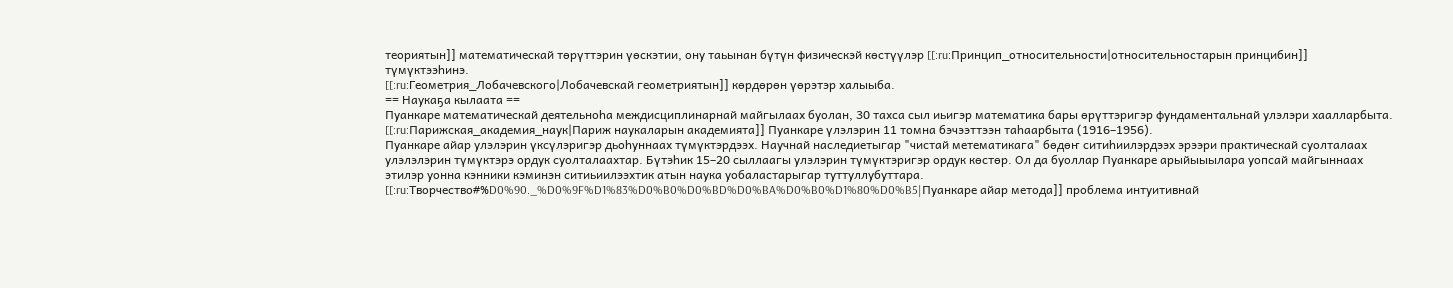теориятын]] математическай төрүттэрин үөскэтии, ону таьынан бүтүн физическэй көстүүлэр [[:ru:Принцип_относительности|относительностарын принцибин]] түмүктээһинэ.
[[:ru:Геометрия_Лобачевского|Лобачевскай геометриятын]] көрдөрөн үөрэтэр халыыба.
== Наукаҕа кылаата ==
Пуанкаре математическай деятельноһа междисциплинарнай майгылаах буолан, 30 тахса сыл иьигэр математика бары өрүттэригэр фундаментальнай улэлэри хаалларбыта. [[:ru:Парижская_академия_наук|Париж наукаларын академията]] Пуанкаре үлэлэрин 11 томна бэчээттээн таһаарбыта (1916–1956).
Пуанкаре айар улэлэрин үксүлэригэр дьоһуннаах түмүктэрдээх. Научнай наследиетыгар "чистай метематикага" бөдөҥ ситиһиилэрдээх эрээри практическай суолталаах улэлэлэрин түмүктэрэ ордук суолталаахтар. Бүтэһик 15–20 сыллаагы улэлэрин түмүктэригэр ордук көстөр. Ол да буоллар Пуанкаре арыйыыылара уопсай майгыннаах этилэр уонна кэнники кэминэн ситиьиилээхтик атын наука уобаластарыгар туттуллубуттара.
[[:ru:Творчество#%D0%90._%D0%9F%D1%83%D0%B0%D0%BD%D0%BA%D0%B0%D1%80%D0%B5|Пуанкаре айар метода]] проблема интуитивнай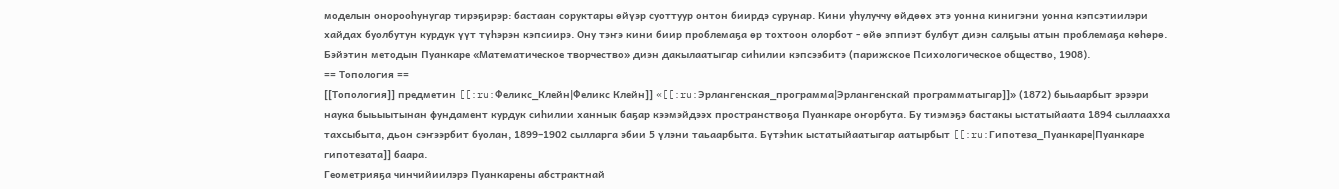моделын онорооһунугар тирэҕирэр: бастаан соруктары өйүэр суоттуур онтон биирдэ сурунар. Кини уһулуччу өйдөөх этэ уонна кинигэни уонна кэпсэтиилэри хайдах буолбутун курдук үүт түһэрэн кэпсиирэ. Ону тэҥэ кини биир проблемаҕа өр тохтоон олорбот - өйө эппиэт булбут диэн салҕыы атын проблемаҕа көһөрө. Бэйэтин методын Пуанкаре «Математическое творчество» диэн дакылаатыгар сиһилии кэпсээбитэ (парижское Психологическое общество, 1908).
== Топология ==
[[Топология]] предметин [[:ru:Феликс_Клейн|Феликс Клейн]] «[[:ru:Эрлангенская_программа|Эрлангенскай программатыгар]]» (1872) быьаарбыт эрээри наука быьыытынан фундамент курдук сиһилии ханнык баҕар кээмэйдээх пространствоҕа Пуанкаре оҥорбута. Бу тиэмэҕэ бастакы ыстатыйаата 1894 сыллаахха тахсыбыта, дьон сэҥээрбит буолан, 1899–1902 сылларга эбии 5 үлэни таьаарбыта. Бүтэһик ыстатыйаатыгар аатырбыт [[:ru:Гипотеза_Пуанкаре|Пуанкаре гипотезата]] баара.
Геометрияҕа чинчийиилэрэ Пуанкарены абстрактнай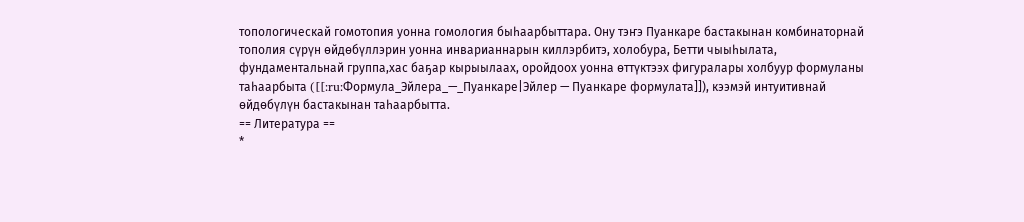топологическай гомотопия уонна гомология быһаарбыттара. Ону тэҥэ Пуанкаре бастакынан комбинаторнай тополия сүрүн өйдөбүллэрин уонна инварианнарын киллэрбитэ, холобура, Бетти чыыһылата, фундаментальнай группа,хас баҕар кырыылаах, оройдоох уонна өттүктээх фигуралары холбуур формуланы таһаарбыта ([[:ru:Формула_Эйлера_—_Пуанкаре|Эйлер — Пуанкаре формулата]]), кээмэй интуитивнай өйдөбүлүн бастакынан таһаарбытта.
== Литература ==
*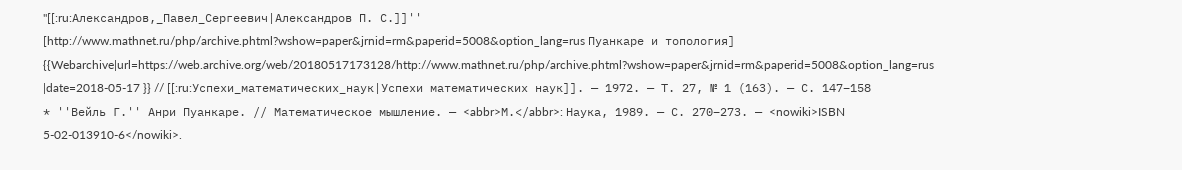''[[:ru:Александров,_Павел_Сергеевич|Александров П. С.]]'' [http://www.mathnet.ru/php/archive.phtml?wshow=paper&jrnid=rm&paperid=5008&option_lang=rus Пуанкаре и топология] {{Webarchive|url=https://web.archive.org/web/20180517173128/http://www.mathnet.ru/php/archive.phtml?wshow=paper&jrnid=rm&paperid=5008&option_lang=rus |date=2018-05-17 }} // [[:ru:Успехи_математических_наук|Успехи математических наук]]. — 1972. — Т. 27, № 1 (163). — С. 147–158
* ''Вейль Г.'' Анри Пуанкаре. // Математическое мышление. — <abbr>М.</abbr>: Наука, 1989. — С. 270–273. — <nowiki>ISBN 5-02-013910-6</nowiki>.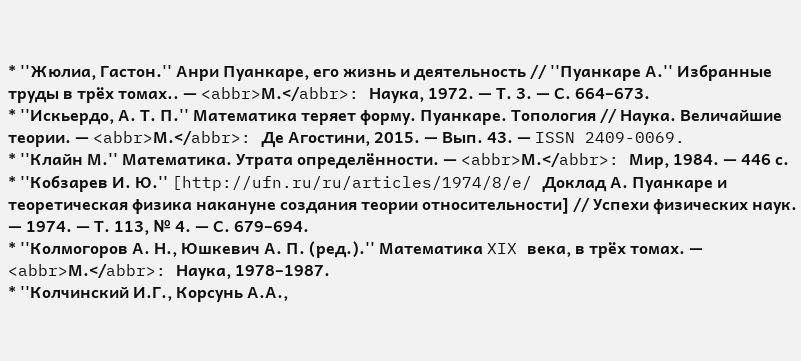* ''Жюлиа, Гастон.'' Анри Пуанкаре, его жизнь и деятельность // ''Пуанкаре А.'' Избранные труды в трёх томах.. — <abbr>М.</abbr>: Наука, 1972. — Т. 3. — С. 664–673.
* ''Искьердо, А. Т. П.'' Математика теряет форму. Пуанкаре. Топология // Наука. Величайшие теории. — <abbr>М.</abbr>: Де Агостини, 2015. — Вып. 43. — ISSN 2409-0069.
* ''Клайн М.'' Математика. Утрата определённости. — <abbr>М.</abbr>: Мир, 1984. — 446 с.
* ''Кобзарев И. Ю.'' [http://ufn.ru/ru/articles/1974/8/e/ Доклад А. Пуанкаре и теоретическая физика накануне создания теории относительности] // Успехи физических наук. — 1974. — Т. 113, № 4. — С. 679–694.
* ''Колмогоров А. Н., Юшкевич А. П. (ред.).'' Математика XIX века, в трёх томах. — <abbr>М.</abbr>: Наука, 1978–1987.
* ''Колчинский И.Г., Корсунь А.А.,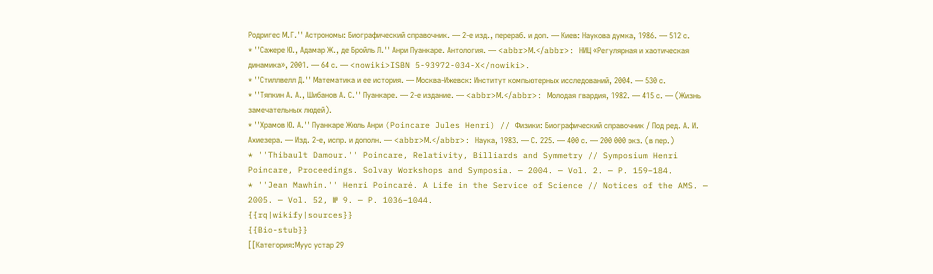Родригес М.Г.'' Астрономы: Биографический справочник. — 2-е изд., перераб. и доп. — Киев: Наукова думка, 1986. — 512 с.
* ''Сажере Ю., Адамар Ж., де Бройль Л.'' Анри Пуанкаре. Антология. — <abbr>М.</abbr>: НИЦ «Регулярная и хаотическая динамика», 2001. — 64 с. — <nowiki>ISBN 5-93972-034-X</nowiki>.
* ''Стиллвелл Д.'' Математика и ее история. — Москва-Ижевск: Институт компьютерных исследований, 2004. — 530 с.
* ''Тяпкин А. А., Шибанов А. С.'' Пуанкаре. — 2-е издание. — <abbr>М.</abbr>: Молодая гвардия, 1982. — 415 с. — (Жизнь замечательных людей).
* ''Храмов Ю. А.'' Пуанкаре Жюль Анри (Poincare Jules Henri) // Физики: Биографический справочник / Под ред. А. И. Ахиезера. — Изд. 2-е, испр. и дополн. — <abbr>М.</abbr>: Наука, 1983. — С. 225. — 400 с. — 200 000 экз. (в пер.)
* ''Thibault Damour.'' Poincare, Relativity, Billiards and Symmetry // Symposium Henri Poincare, Proceedings. Solvay Workshops and Symposia. — 2004. — Vol. 2. — P. 159–184.
* ''Jean Mawhin.'' Henri Poincaré. A Life in the Service of Science // Notices of the AMS. — 2005. — Vol. 52, № 9. — P. 1036–1044.
{{rq|wikify|sources}}
{{Bio-stub}}
[[Категория:Муус устар 29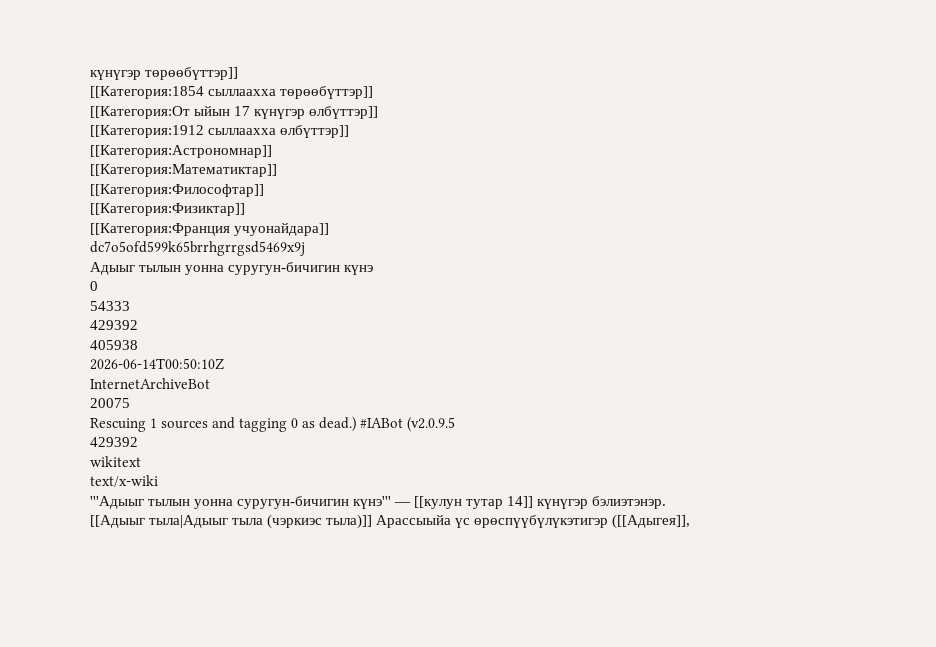күнүгэр төрөөбүттэр]]
[[Категория:1854 сыллаахха төрөөбүттэр]]
[[Категория:От ыйын 17 күнүгэр өлбүттэр]]
[[Категория:1912 сыллаахха өлбүттэр]]
[[Категория:Астрономнар]]
[[Категория:Математиктар]]
[[Категория:Философтар]]
[[Категория:Физиктар]]
[[Категория:Франция учуонайдара]]
dc7o5ofd599k65brrhgrrgsd5469x9j
Адыыг тылын уонна суругун-бичигин күнэ
0
54333
429392
405938
2026-06-14T00:50:10Z
InternetArchiveBot
20075
Rescuing 1 sources and tagging 0 as dead.) #IABot (v2.0.9.5
429392
wikitext
text/x-wiki
'''Адыыг тылын уонна суругун-бичигин күнэ''' — [[кулун тутар 14]] күнүгэр бэлиэтэнэр.
[[Адыыг тыла|Адыыг тыла (чэркиэс тыла)]] Арассыыйа үс өрөспүүбүлүкэтигэр ([[Адыгея]],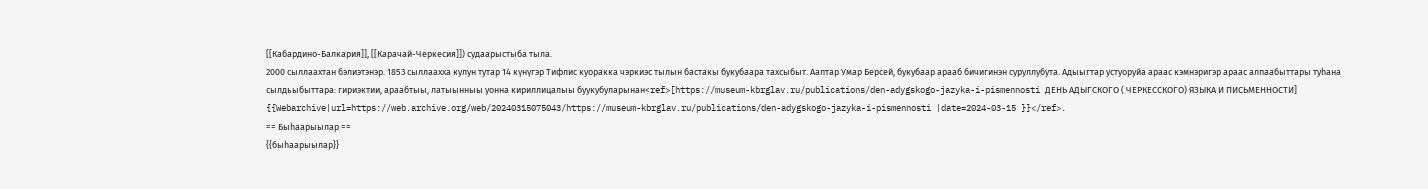[[Кабардино-Балкария]], [[Карачай-Черкесия]]) судаарыстыба тыла.
2000 сыллаахтан бэлиэтэнэр. 1853 сыллаахха кулун тутар 14 күнүгэр Тифлис куоракка чэркиэс тылын бастакы букубаара тахсыбыт. Ааптар Умар Берсей, букубаар арааб бичигинэн суруллубута. Адыыгтар устуоруйа араас кэмнэригэр араас алпаабыттары туһана сылдьыбыттара: гириэктии, араабтыы, латыынныы уонна кириллицалыы буукубуларынан<ref>[https://museum-kbrglav.ru/publications/den-adygskogo-jazyka-i-pismennosti ДЕНЬ АДЫГСКОГО ( ЧЕРКЕССКОГО) ЯЗЫКА И ПИСЬМЕННОСТИ] {{Webarchive|url=https://web.archive.org/web/20240315075043/https://museum-kbrglav.ru/publications/den-adygskogo-jazyka-i-pismennosti |date=2024-03-15 }}</ref>.
== Быһаарыылар ==
{{быһаарыылар}}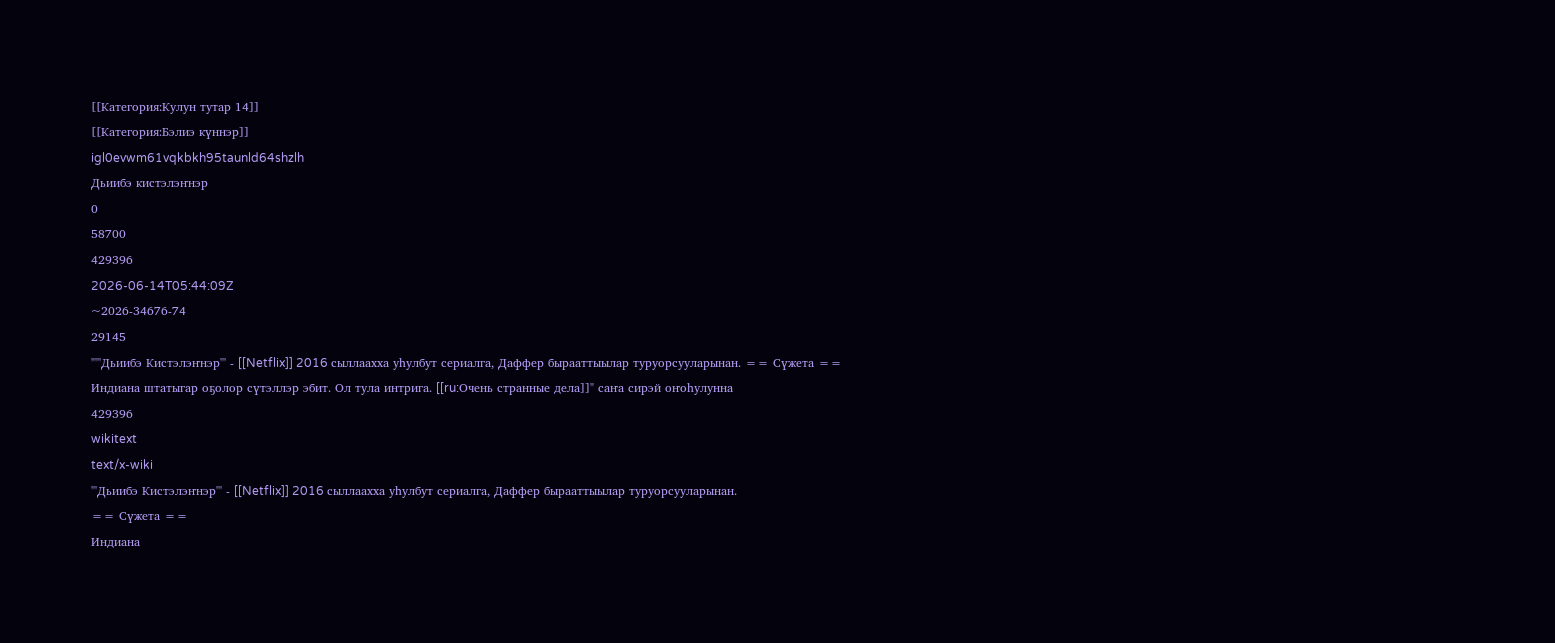[[Категория:Кулун тутар 14]]
[[Категория:Бэлиэ күннэр]]
igl0evwm61vqkbkh95taunld64shzlh
Дьиибэ кистэлэҥнэр
0
58700
429396
2026-06-14T05:44:09Z
~2026-34676-74
29145
"'''Дьиибэ Кистэлэҥнэр''' - [[Netflix]] 2016 сыллаахха уһулбут сериалга, Даффер бырааттыылар туруорсууларынан. == Сүжета == Индиана штатыгар оҕолор сүтэллэр эбит. Ол тула интрига. [[ru:Очень странные дела]]" саҥа сирэй оҥоһулунна
429396
wikitext
text/x-wiki
'''Дьиибэ Кистэлэҥнэр''' - [[Netflix]] 2016 сыллаахха уһулбут сериалга, Даффер бырааттыылар туруорсууларынан.
== Сүжета ==
Индиана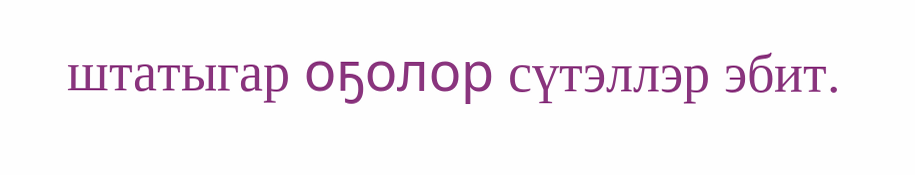штатыгар оҕолор сүтэллэр эбит.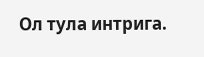Ол тула интрига.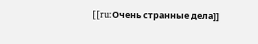[[ru:Очень странные дела]]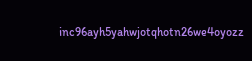inc96ayh5yahwjotqhotn26we4oyozz